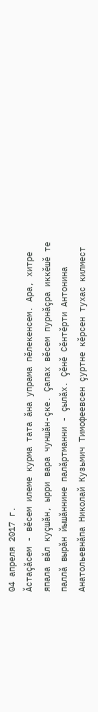04 апреля 2017 г.
Ăстаçăсем - вĕсем илеме курма тата ăна упрама пĕлекенсем. Ара, хитре япала вăл куçшăн, ырри вара чуншăн-çке. Çапах вĕсем пурнăçра иккĕшĕ те паллă вырăн йышăннине палăртманни - çылăх. Çĕнĕ Сĕнтĕрти Антонина Анатольевнăпа Николай Кузьмич Тимофеевсен çуртне кĕрсен тухас килмест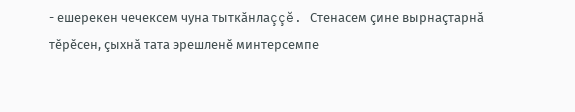- ешерекен чечексем чуна тыткăнлаççĕ. Стенасем çине вырнаçтарнă тĕрĕсен, çыхнă тата эрешленĕ минтерсемпе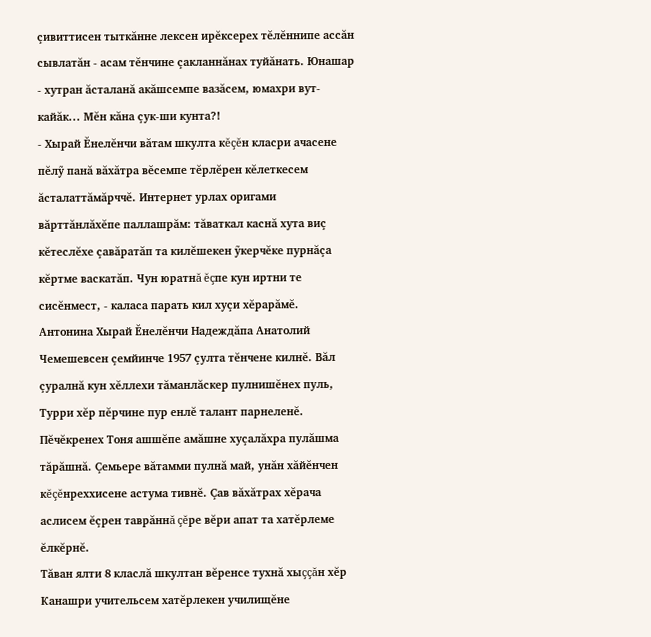çивиттисен тыткăнне лексен ирĕксерех тĕлĕннипе ассăн сывлатăн - асам тĕнчине çакланнăнах туйăнать. Юнашар - хутран ăсталанă акăшсемпе вазăсем, юмахри вут-кайăк... Мĕн кăна çук-ши кунта?!
- Хырай Ĕнелĕнчи вăтам шкулта кĕçĕн класри ачасене пĕлỹ панă вăхăтра вĕсемпе тĕрлĕрен кĕлеткесем ăсталаттăмăрччĕ. Интернет урлах оригами вăрттăнлăхĕпе паллашрăм: тăваткал каснă хута виç кĕтеслĕхе çавăратăп та килĕшекен ỹкерчĕке пурнăçа кĕртме васкатăп. Чун юратнă ĕçпе кун иртни те сисĕнмест, - каласа парать кил хуçи хĕрарăмĕ.
Антонина Хырай Ĕнелĕнчи Надеждăпа Анатолий Чемешевсен çемйинче 1957 çулта тĕнчене килнĕ. Вăл çуралнă кун хĕллехи тăманлăскер пулнишĕнех пуль, Турри хĕр пĕрчине пур енлĕ талант парнеленĕ.
Пĕчĕкренех Тоня ашшĕпе амăшне хуçалăхра пулăшма тăрăшнă. Çемьере вăтамми пулнă май, унăн хăйĕнчен кĕçĕнреххисене астума тивнĕ. Çав вăхăтрах хĕрача аслисем ĕçрен таврăннă çĕре вĕри апат та хатĕрлеме ĕлкĕрнĕ.
Тăван ялти 8 класлă шкултан вĕренсе тухнă хыççăн хĕр Канашри учительсем хатĕрлекен училищĕне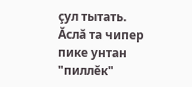çул тытать. Ăслă та чипер пике унтан "пиллĕк"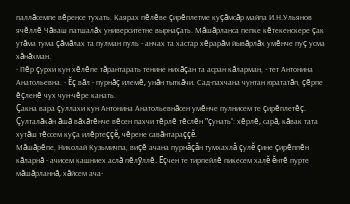паллăсемпе вĕренсе тухать. Каярах пĕлĕве çирĕплетме куçăмсăр майпа И.Н.Ульянов ячĕллĕ Чăваш патшалăх университетне вырнаçать. Мăшăрланса пепке кĕтекенскере çак утăма тума çăмăлах та пулман пуль - анчах та хастар хĕрарăм йывăрлăх умĕнче пуç усма хăнăхман.
- Пĕр çурхи кун хĕлĕпе тăрантарать тенине нихăçан та асран кăларман, - тет Антонина Анатольевна. - Ĕç вăл - пурнăç илемĕ, унăн тыткăчи. Сад-пахчана чунтан юрататăп, çĕрпе ĕçленĕ чух чун-чĕре канать.
Çакна вара çуллахи кун Антонина Анатольевнăсен умĕнче пулнисем те çирĕплетĕç. Çулталăкăн ăшă вăхăтĕнче вĕсен пахчи тĕрлĕ тĕслĕн "çунать": хĕрлĕ, сарă, кăвак тата хутăш тĕссем куçа илĕртеççĕ, чĕрене савăнтараççĕ.
Мăшăрĕпе, Николай Кузьмичпа, виçĕ ачана пурнăçăн тумхахлă çулĕ çине çирĕппĕн кăларнă - ачисем кашниех аслă пĕлỹллĕ. Ĕçчен те тирпейлĕ пикесем халĕ ĕнтĕ пурте мăшăрланнă, хăйсем ача-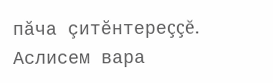пăча çитĕнтереççĕ. Аслисем вара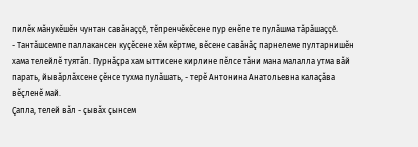пилĕк мăнукĕшĕн чунтан савăнаççĕ, тĕпренчĕкĕсене пур енĕпе те пулăшма тăрăшаççĕ.
- Тантăшсемпе паллакансен куçĕсене хĕм кĕртме, вĕсене савăнăç парнелеме пултарнишĕн хама телейлĕ туятăп. Пурнăçра хам ыттисене кирлине пĕлсе тăни мана малалла утма вăй парать, йывăрлăхсене çĕнсе тухма пулăшать, - терĕ Антонина Анатольевна калаçăва вĕçленĕ май.
Çапла, телей вăл - çывăх çынсем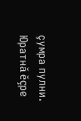çумра пулни. Юратнă ĕçре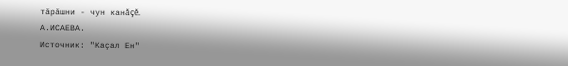тăрăшни - чун канăçĕ.
А.ИСАЕВА.
Источник: "Каçал Ен"